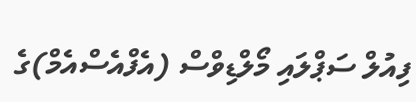ފިއުލް ސަޕްލައި މޯލްޑިވްސް (އެފްއެސްއެމް)ގެ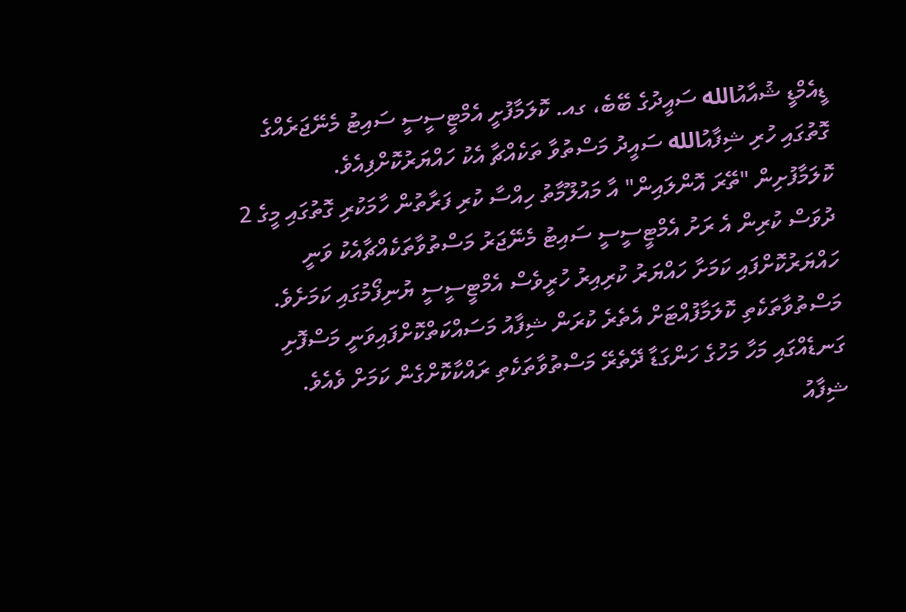ޑީއެމްޑީ ޝުއާއުالله ސައީދުގެ ބޭބެ، ގއ. ކޮލަމާފުށީ އެމްޓީސީސީ ސައިޓު މެނޭޖަރެއްގެ ގޮތުގައި ހުރި ޝިފާއުالله ސައީދު މަސްތުވާ ތަކެއްޗާ އެކު ހައްޔަރުކޮށްފިއެވެ.
ކޮލަމާފުށިން "ތޭރަ އޮންލައިން" އާ މައުލޫމާތު ހިއްސާ ކުރި ފަރާތުން ހާމަކުރި ގޮތުގައި މީގެ 2 ދުވަސް ކުރިން އެ ރަށު އެމްޓީސީސީ ސައިޓު މެނޭޖަރު މަސްތުވާތަކެއްޗާއެކު ވަނީ ހައްޔަރުކޮށްފައި ކަމަށާ ހައްޔަރު ކުރިއިރު ހުރީވެސް އެމްޓީސީސީ ޔުނިފޯމުގައި ކަމަށެވެ.
މަސްތުވާތަކެތި ކޮލަމާފުއްޓަށް އެތެރެ ކުރަން ޝިފާއު މަސައްކަތްކޮށްފައިވަނީ މަސްފޮށި ގަނޑެއްގައި މަހާ މަހުގެ ހަންގަޑާ ދޭތެރޭ މަސްތުވާތަކެތި ރައްކާކޮށްގެން ކަމަށް ވެއެވެ.
ޝިފާއު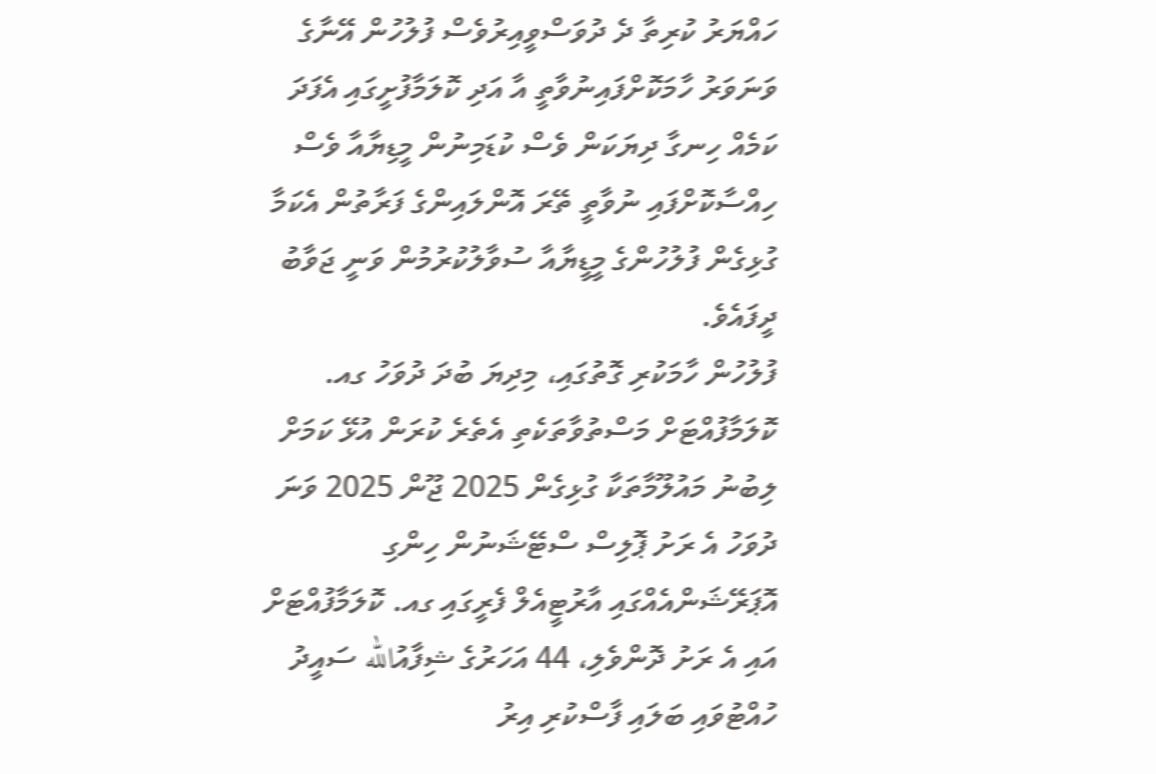ހައްޔަރު ކުރިތާ ދެ ދުވަސްވީއިރުވެސް ފުލުހުން އޭނާގެ ވަނަވަރު ހާމަކޮށްފައިނުވާތީ އާ އަދި ކޮލަމާފުށީގައި އެފަދަ ކަމެއް ހިނގާ ދިޔަކަން ވެސް ކުޑަމިނުން މީޑިޔާއާ ވެސް ހިއްސާކޮށްފައި ނުވާތީ ތޭރަ އޮންލައިންގެ ފަރާތުން އެކަމާ ގުޅިގެން ފުލުހުންގެ މީޑީޔާއާ ސުވާލުކުރުމުން ވަނީ ޖަވާބު ދީފައެވެ.
ފުލުހުން ހާމަކުރި ގޮތުގައި، މިދިޔަ ބުދަ ދުވަހު ގއ. ކޮލަމާފުއްޓަށް މަސްތުވާތަކެތި އެތެރެ ކުރަން އުޅޭ ކަމަށް ލިބުނު މައުލޫމާތަކާ ގުޅިގެން 2025 ޖޫން 2025 ވަނަ ދުވަހު އެ ރަށު ޕޮލިސް ސްޓޭޝަނުން ހިންގި އޮޕަރޭޝަންއެއްގައި އާރުޓީއެލް ފެރީގައި ގއ. ކޮލަމާފުއްޓަށް އައި އެ ރަށު ދޮންވެލި، 44 އަހަރުގެ ޝިފާއުالله ސައީދު ހުއްޓުވައި ބަލައި ފާސްކުރި އިރު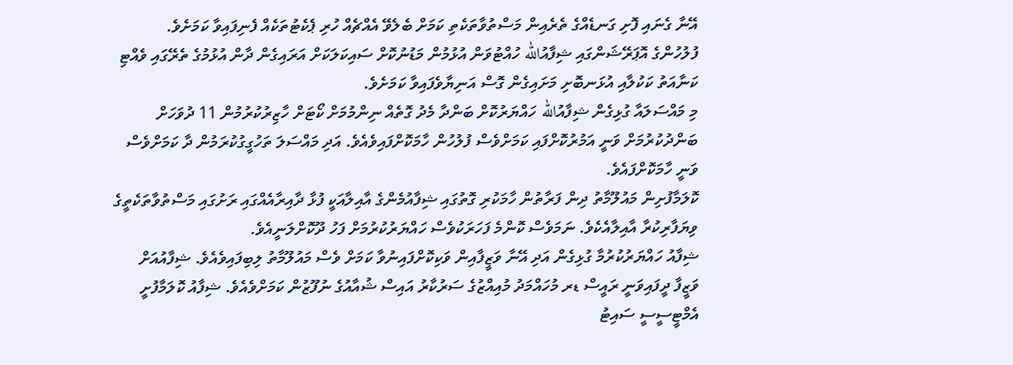އޭނާ ގެނައި ފޮށި ގަނޑެއްގެ ތެރެއިން މަސްތުވާތަކެތި ކަމަށް ބެލެވޭ އެއްޗެއް ހުރި ޕެކެޓުތަކެއް ފެނިފައިވާ ކަމަށެވެ.
ފުލުހުންގެ އޮޕަރޭޝަންގައި ޝިފާއުالله ހުއްޓުވަން އުޅުމުން މަޑުނުކޮށް ސައިކަލަކަށް އަރައިގެން ދާން އުޅުމުގެ ތެރޭގައި ވެއްޓި ކަނާއަތު ކަކުލާއި އުޅަނބޮށި މަށައިގެން ގޮސް އަނިޔާވެފައިވާ ކަމަށެވެ.
މި މައްސަލައާ ގުޅިގެން ޝިފާއުالله ހައްޔަރުކޮށް ބަންދާ މެދު ގޮތެއް ނިންމުމަށް ކޯޓަށް ހާޒިރުކުރުމުން 11 ދުވަހަށް ބަންދުކުރުމަށް ވަނީ އަމުރުކޮށްފައި ކަމަށްވެސް ފުލުހުން ހާމަކޮށްފައިވެއެވެ. އަދި މައްސަލަ ތަހުގީގުކުރަމުން ދާ ކަމަށްވެސް ވަނީ ހާމަކޮށްފައެވެ.
ކޮލަމާފުށިން މައުލޫމާތު ދިން ފަރާތުން ހާމަކުރި ގޮތުގައި ޝިފާއުމެންގެ އާއިލާއަކީ ފުޅާ ދާއިރާއެއްގައި ރަށުގައި މަސްތުވާތަކެތީގެ ވިޔަފާރިކުރާ އާއިލާއެކެވެ. ނަމަވެސް ކޮންމެ ފަހަރަކުވެސް ހައްޔަރުކުރުމަށް ފަހު ދޫކޮށްލަނީއެވެ.
ޝިފާއު ހައްޔަރުކުރުމާ ގުޅިގެން އަދި އޭނާ ވަޒީފާއިން ވަކިކޮށްފައިނުވާ ކަމަށް ވެސް މައުލޫމާތު ލިބިފައިވެއެވެ. ޝިފާއުއަށް ވަޒީފާ ދީފައިވަނީ ރައީސް ޑރ މުހައްމަދު މުއިއްޒުގެ ސަރުކާރު އައިސް ޝުއާއުގެ ނުފޫޒުން ކަމަށްވެއެވެ. ޝިފާއު ކޮލަމާފުށީ އެމްޓީސީސީ ސައިޓު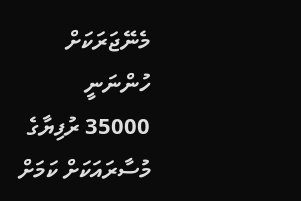މެނޭޖަރަކަށް ހުންނަނީ 35000 ރުފިޔާގެ މުސާރައަކަށް ކަމަށް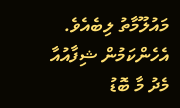މައުލޫމާތު ލިބެއެވެ. އެހެންކަމުން ޝިފާއުއާ މެދު މާ ބޮޑު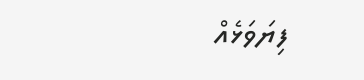ފިޔަވަޅެއް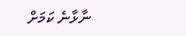ނާޅާނެ ކަމަށް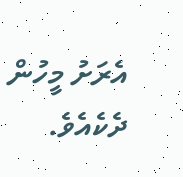އެރަށު މީހުން ދެކެއެވެ.